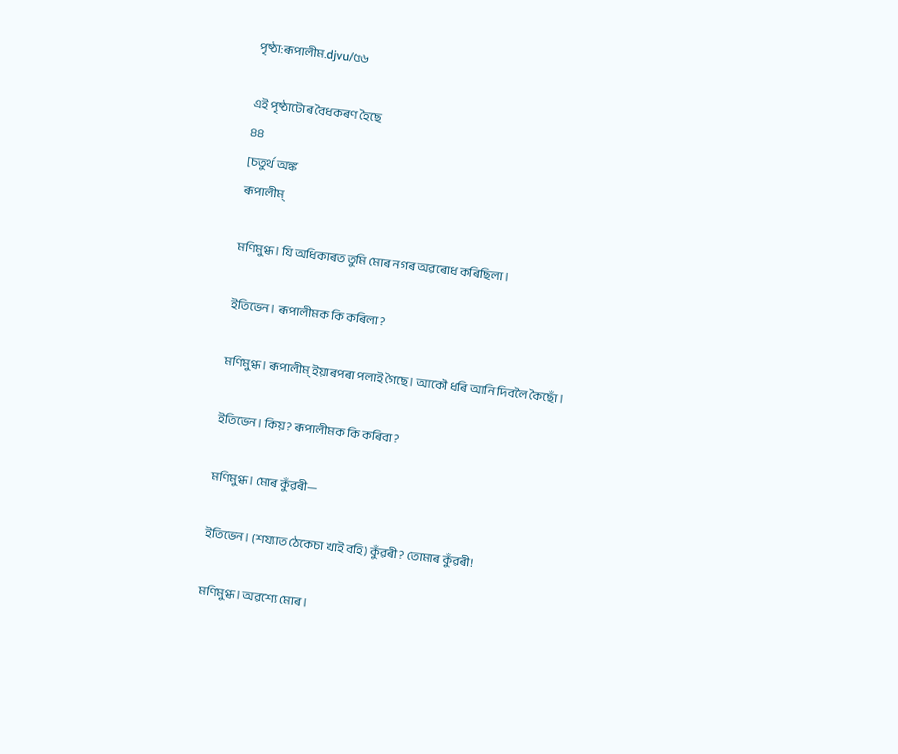পৃষ্ঠা:ৰূপালীম.djvu/৫৬

এই পৃষ্ঠাটোৰ বৈধকৰণ হৈছে
৪৪
[চতুৰ্থ অঙ্ক
ৰূপালীম্‌

মণিমুগ্ধ। যি অধিকাৰত তুমি মোৰ নগৰ অৱৰোধ কৰিছিলা।

ইতিভেন। ৰূপালীমক কি কৰিলা?

মণিমুগ্ধ। ৰূপালীম্‌ ইয়াৰপৰা পলাই গৈছে। আকৌ ধৰি আনি দিবলৈ কৈছোঁ।

ইতিভেন। কিয়? ৰূপালীমক কি কৰিবা?

মণিমুগ্ধ। মোৰ কুঁৱৰী—

ইতিভেন। (শয্যাত ঠেকেচা খাই বহি) কুঁৱৰী? তোমাৰ কুঁৱৰী!

মণিমুগ্ধ। অৱশ্যে মোৰ।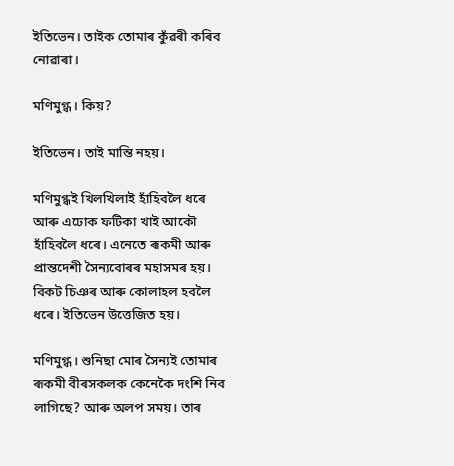ইতিভেন। তাইক তোমাৰ কুঁৱৰী কৰিব নোৱাৰা।

মণিমুগ্ধ। কিয়?

ইতিভেন। তাই মান্তি নহয়।

মণিমুগ্ধই খিলখিলাই হাঁহিবলৈ ধৰে আৰু এঢোক ফটিকা খাই আকৌ হাঁহিবলৈ ধৰে। এনেতে ৰূকমী আৰু প্ৰান্তদেশী সৈন্যবোৰৰ মহাসমৰ হয়। বিকট চিঞৰ আৰু কোলাহল হবলৈ ধৰে। ইতিভেন উত্তেজিত হয়।

মণিমুগ্ধ। শুনিছা মোৰ সৈন্যই তোমাৰ ৰূকমী বীৰসকলক কেনেকৈ দংশি নিব লাগিছে? আৰু অলপ সময়। তাৰ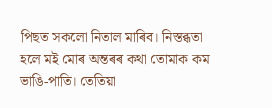পিছত সকলো নিতাল মাৰিব। নিস্তব্ধতা হলে মই মোৰ অন্তৰৰ কথা তোমাক কম ভাঙি-পাতি। তেতিয়া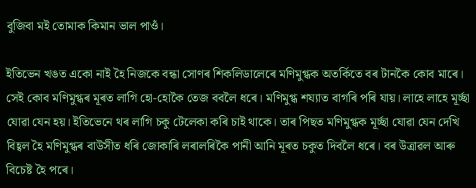বুজিবা মই তোমাক কিমান ভাল পাওঁ।

ইতিভেন খঙত একো নাই হৈ নিজকে বন্ধা সোণৰ শিকলিডালেৰে মণিমুগ্ধক অতৰ্কিতে বৰ টানকৈ কোব মাৰে। সেই কোব মণিমুগ্ধৰ মূৰত লাগি হো-হোকৈ তেজ ববলৈ ধৰে। মণিমুগ্ধ শয্যাত বাগৰি পৰি যায়। লাহে লাহে মূৰ্চ্ছা যোৱা যেন হয়। ইতিভেনে থৰ লাগি চকু টেলেকা কৰি চাই থাকে। তাৰ পিছত মণিমুগ্ধক মূৰ্চ্ছা যোৱা যেন দেখি বিহ্বল হৈ মণিমুগ্ধৰ বাউসীত ধৰি জোকাৰি লৰালৰিকৈ পানী আনি মূৰত চকুত দিবলৈ ধৰে। বৰ উত্ৰাৱল আৰু বিচেষ্ট হৈ পৰে।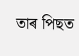তাৰ পিছত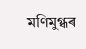মণিমুগ্ধৰ